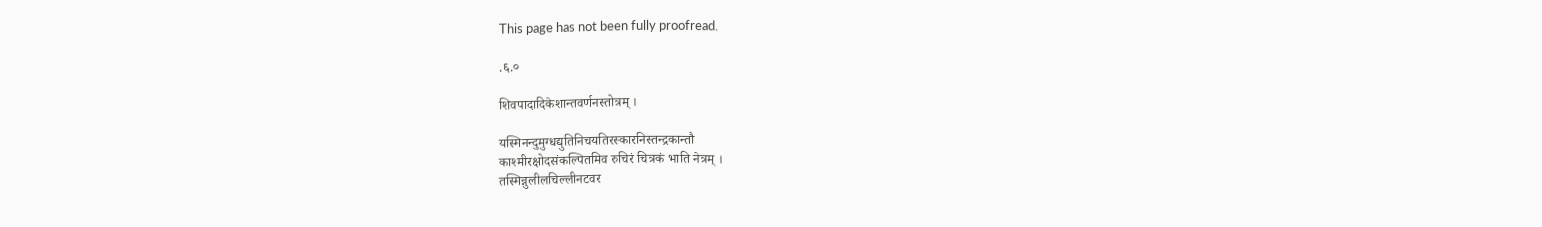This page has not been fully proofread.

.६.०

शिवपादादिकेशान्तवर्णनस्तोत्रम् ।

यस्मिनन्दुमुग्धद्युतिनिचयतिरस्कारनिस्तन्द्रकान्तौ
काश्मीरक्षोदसंकल्पितमिव रुचिरं चित्रकं भाति नेत्रम् ।
तस्मिन्नुलीलचिल्लीनटवर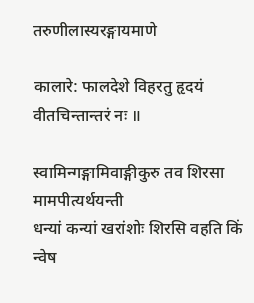तरुणीलास्यरङ्गायमाणे

कालारे: फालदेशे विहरतु हृदयं वीतचिन्तान्तरं नः ॥

स्वामिन्गङ्गामिवाङ्गीकुरु तव शिरसा मामपीत्यर्थयन्ती
धन्यां कन्यां खरांशोः शिरसि वहति किं न्वेष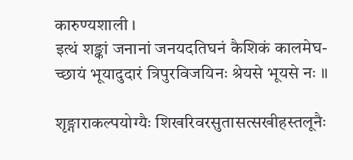कारुण्यशाली ।
इत्थं शङ्कां जनानां जनयदतिघनं कैशिकं कालमेघ-
च्छायं भूयादुदारं त्रिपुरविजयिनः श्रेयसे भूयसे नः ॥

शृङ्गाराकल्पयोग्यैः शिखरिवरसुतासत्सखीहस्तलूनैः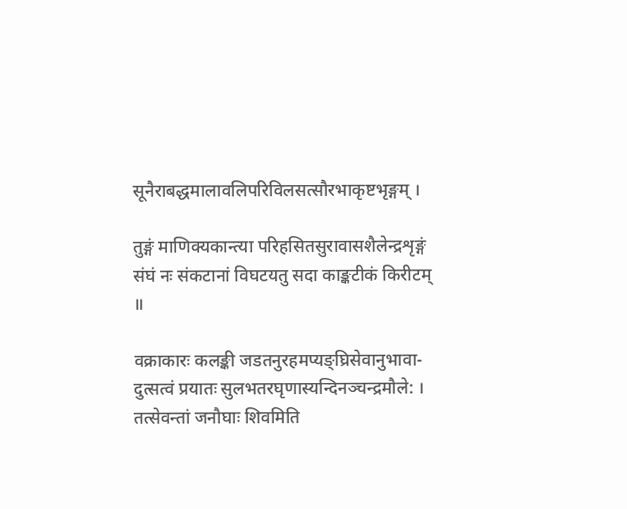सूनैराबद्धमालावलिपरिविलसत्सौरभाकृष्टभृङ्गम् ।

तुङ्गं माणिक्यकान्त्या परिहसितसुरावासशैलेन्द्रशृङ्गं
संघं नः संकटानां विघटयतु सदा काङ्कटीकं किरीटम् ॥

वक्राकारः कलङ्की जडतनुरहमप्यङ्घ्रिसेवानुभावा-
दुत्सत्वं प्रयातः सुलभतरघृणास्यन्दिनञ्चन्द्रमौले: ।
तत्सेवन्तां जनौघाः शिवमिति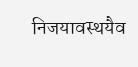निजयावस्थयैव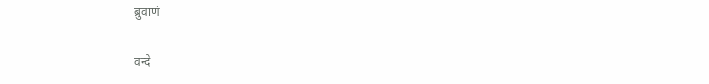ब्रुवाणं

वन्दे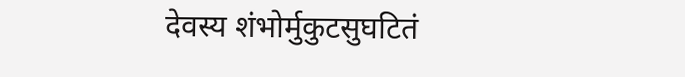देवस्य शंभोर्मुकुटसुघटितं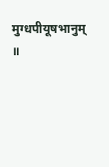मुग्धपीयूषभानुम् ॥